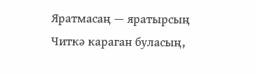Яратмасаң — яратырсың
Читкә караган буласың,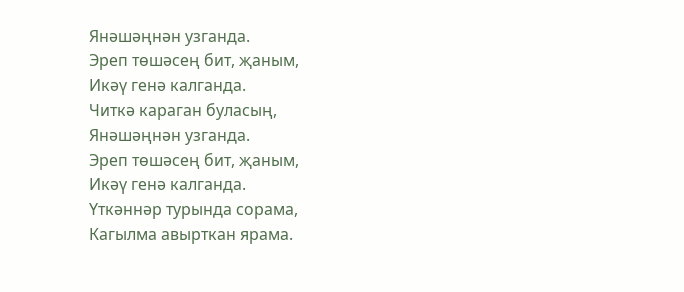Янәшәңнән узганда.
Эреп төшәсең бит, җаным,
Икәү генә калганда.
Читкә караган буласың,
Янәшәңнән узганда.
Эреп төшәсең бит, җаным,
Икәү генә калганда.
Үткәннәр турында сорама,
Кагылма авырткан ярама.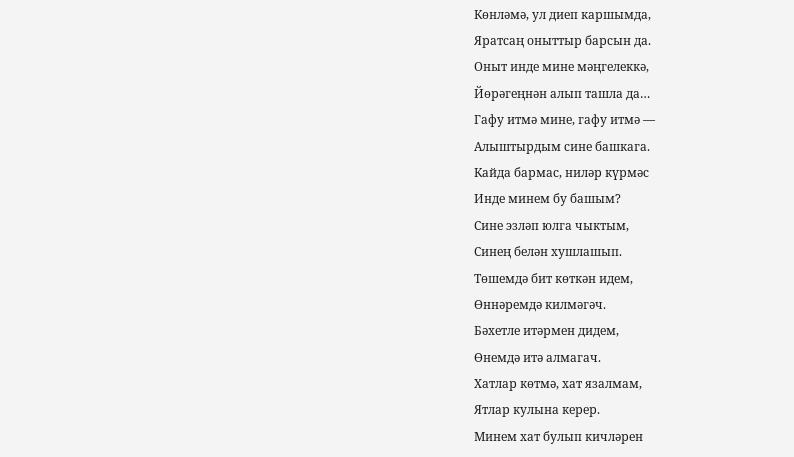Көнләмә, ул диеп каршымда,
Яратсаң оныттыр барсын да.
Оныт инде мине мәңгелеккә,
Йөрәгеңнән алып ташла да…
Гафу итмә мине, гафу итмә —
Алыштырдым сине башкага.
Кайда бармас, ниләр күрмәс
Инде минем бу башым?
Сине эзләп юлга чыктым,
Синең белән хушлашып.
Төшемдә бит көткән идем,
Өннәремдә килмәгәч.
Бәхетле итәрмен дидем,
Өнемдә итә алмагач.
Хатлар көтмә, хат язалмам,
Ятлар кулына керер.
Минем хат булып кичләрен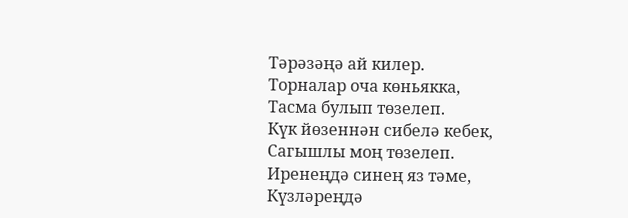Тәрәзәңә ай килер.
Торналар оча көньякка,
Тасма булып төзелеп.
Күк йөзеннән сибелә кебек,
Сагышлы моң төзелеп.
Иренеңдә синең яз тәме,
Күзләреңдә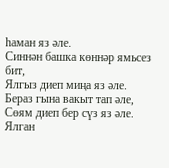һаман яз әле.
Синнән башка көннәр ямьсез бит,
Ялгыз диеп миңа яз әле.
Бераз гына вакыт тап әле,
Сөям диеп бер сүз яз әле.
Ялган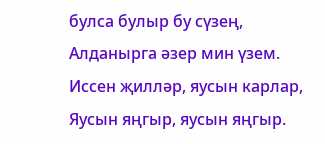булса булыр бу сүзең,
Алданырга әзер мин үзем.
Иссен җилләр, яусын карлар,
Яусын яңгыр, яусын яңгыр.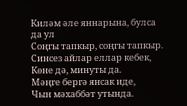Киләм әле яннарына, булса да ул
Соңгы тапкыр, соңгы тапкыр.
Синсез айлар еллар кебек,
Көне дә, минуты да.
Мәңге бергә янсак иде,
Чын мәхаббәт утында.